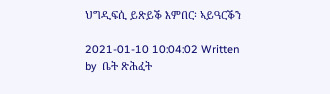ህግዲፍሲ ይጽይቕ እምበር፡ ኣይዓርቕን

2021-01-10 10:04:02 Written by  ቤት ጽሕፈት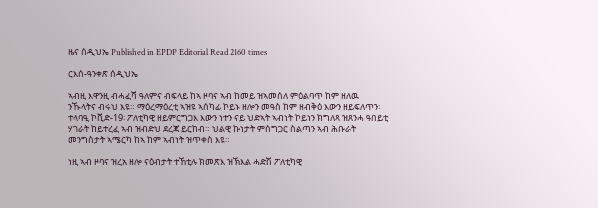ዜና ሰዲህኤ Published in EPDP Editorial Read 2160 times

ርእሰ-ዓንቀጽ ሰዲህኤ

ኣብዚ እዋንዚ ብሓፈሻ ዓለምና ብፍላይ ከኣ ዞባና ኣብ ከመይ ዝኣመሰለ ምዕልባጥ ከም ዘለዉ ንኹላትና ብሩህ እዩ። ማዕረማዕረቲ ኣዝዩ ኣሰካፊ ኮይኑ ዘሎን መዓስ ከም ዘብቅዕ እውን ዘይፍለጥን፡ ተላባዒ ኮቪድ-19፡ ፖለቲካዊ ዘይምርግጋእ እውን ነተን ናይ ህድኣት ኣብነት ኮይነን ክግለጻ ዝጸንሓ ዓበይቲ ሃገራት ከይተረፈ ኣብ ዝብድህ ደረጃ ይርከብ። ህልዊ ኩነታት ምስግጋር ስልጣን ኣብ ሕቡራት መንግስታት ኣሜርካ ከኣ ከም ኣብነት ዝጥቀስ እዩ።

ነዚ ኣብ ዞባና ዝረአ ዘሎ ናዕብታት ተኸቲሉ ክመጽእ ዝኽእል ሓድሽ ፖለቲካዊ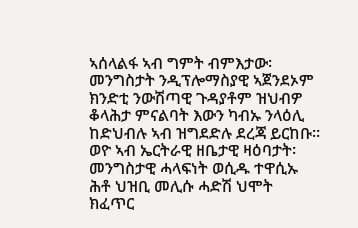ኣሰላልፋ ኣብ ግምት ብምእታው፡ መንግስታት ንዲፕሎማስያዊ ኣጀንደኦም ክንድቲ ንውሽጣዊ ጉዳያቶም ዝህብዎ ቆላሕታ ምናልባት እውን ካብኡ ንላዕሊ ከድህብሉ ኣብ ዝግደድሉ ደረጃ ይርከቡ። ወዮ ኣብ ኤርትራዊ ዘቤታዊ ዛዕባታት፡ መንግስታዊ ሓላፍነት ወሲዱ ተዋሲኡ ሕቶ ህዝቢ መሊሱ ሓድሽ ህሞት ክፈጥር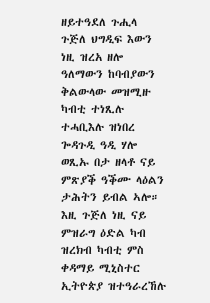ዘይተዓደለ ጉሒላ ጉጅለ ህግዲፍ እውን ነዚ ዝረአ ዘሎ ዓለማውን ከባብያውን ቅልውላው መዝሚዙ ካብቲ ተነጺሉ ተሓቢእሉ ዝነበረ ጐዳጉዲ ዓዲ ሃሎ ወጺኡ በታ ዘላቶ ናይ ምጽያቕ ዓቕሙ ላዕልን ታሕትን ይብል ኣሎ። እዚ ጉጅለ ነዚ ናይ ምዝራግ ዕድል ካብ ዝረክብ ካብቲ ምስ ቀዳማይ ሚኒስተር ኢትዮጵያ ዝተዓራረኸሉ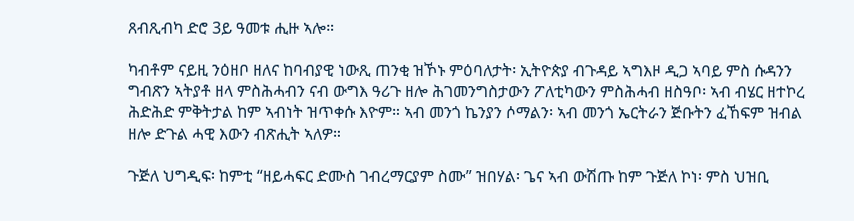ጸብጺብካ ድሮ 3ይ ዓመቱ ሒዙ ኣሎ።

ካብቶም ናይዚ ንዕዘቦ ዘለና ከባብያዊ ነውጺ ጠንቂ ዝኾኑ ምዕባለታት፡ ኢትዮጵያ ብጉዳይ ኣግእዞ ዲጋ ኣባይ ምስ ሱዳንን ግብጽን ኣትያቶ ዘላ ምስሕሓብን ናብ ውግእ ዓሪጉ ዘሎ ሕገመንግስታውን ፖለቲካውን ምስሕሓብ ዘስዓቦ፡ ኣብ ብሄር ዘተኮረ ሕድሕድ ምቅትታል ከም ኣብነት ዝጥቀሱ እዮም። ኣብ መንጎ ኬንያን ሶማልን፡ ኣብ መንጎ ኤርትራን ጅቡትን ፈኸፍም ዝብል ዘሎ ድጉል ሓዊ እውን ብጽሒት ኣለዎ።

ጉጅለ ህግዲፍ፡ ከምቲ “ዘይሓፍር ድሙስ ገብረማርያም ስሙ” ዝበሃል፡ ጌና ኣብ ውሽጡ ከም ጉጅለ ኮነ፡ ምስ ህዝቢ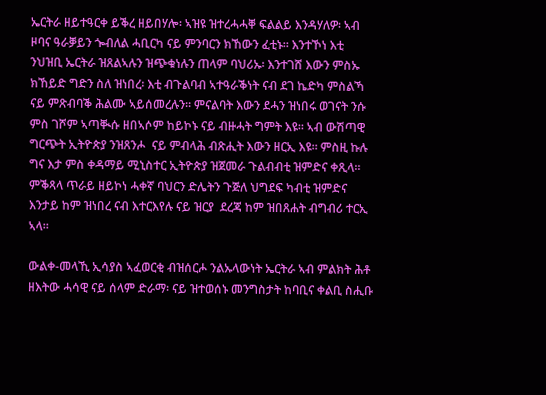ኤርትራ ዘይተዓርቀ ይቕረ ዘይበሃሎ፡ ኣዝዩ ዝተረሓሓቐ ፍልልይ እንዳሃለዎ፡ ኣብ ዞባና ዓራቓይን ጐብለል ሓቢርካ ናይ ምንባርን ክኸውን ፈቲኑ። እንተኾነ እቲ ንህዝቢ ኤርትራ ዝጸልኣሉን ዝጭቁነሉን ጠላም ባህሪኡ፡ እንተገሸ እውን ምስኡ ክኸይድ ግድን ስለ ዝነበረ፡ እቲ ብጉልባብ ኣተዓራቕነት ናብ ደገ ኬድካ ምስልኻ ናይ ምጽብባቕ ሕልሙ ኣይሰመረሉን። ምናልባት እውን ደሓን ዝነበሩ ወገናት ንሱ ምስ ገሾም ኣጣቚሱ ዘበኣሶም ከይኮኑ ናይ ብዙሓት ግምት እዩ። ኣብ ውሽጣዊ ግርጭት ኢትዮጵያ ንዝጸንሖ  ናይ ምብላሕ ብጽሒት እውን ዘርኢ እዩ። ምስዚ ኩሉ ግና እታ ምስ ቀዳማይ ሚኒስተር ኢትዮጵያ ዝጀመራ ጉልብብቲ ዝምድና ቀጺላ። ምቕጻላ ጥራይ ዘይኮነ ሓቀኛ ባህርን ድሌትን ጉጅለ ህግደፍ ካብቲ ዝምድና እንታይ ከም ዝነበረ ናብ እተርእየሉ ናይ ዝርያ  ደረጃ ከም ዝበጸሐት ብግብሪ ተርኢ ኣላ።

ውልቀ-መላኺ ኢሳያስ ኣፈወርቂ ብዝሰርሖ ንልኡላውነት ኤርትራ ኣብ ምልክት ሕቶ ዘእትው ሓሳዊ ናይ ሰላም ድራማ፡ ናይ ዝተወሰኑ መንግስታት ከባቢና ቀልቢ ስሒቡ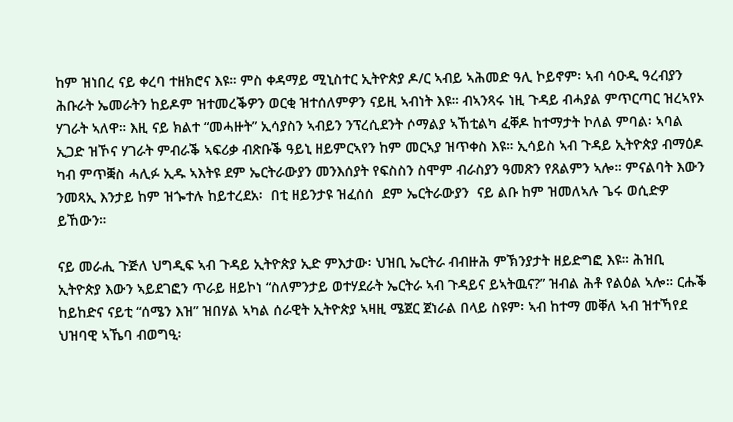ከም ዝነበረ ናይ ቀረባ ተዘክሮና እዩ። ምስ ቀዳማይ ሚኒስተር ኢትዮጵያ ዶ/ር ኣብይ ኣሕመድ ዓሊ ኮይኖም፡ ኣብ ሳዑዲ ዓረብያን ሕቡራት ኤመራትን ከይዶም ዝተመረቕዎን ወርቂ ዝተሰለምዎን ናይዚ ኣብነት እዩ። ብኣንጻሩ ነዚ ጉዳይ ብሓያል ምጥርጣር ዝረኣየኦ ሃገራት ኣለዋ። እዚ ናይ ክልተ “መሓዙት” ኢሳያስን ኣብይን ንፕረሲደንት ሶማልያ ኣኸቲልካ ፈቐዶ ከተማታት ኮለል ምባል፡ ኣባል ኢጋድ ዝኾና ሃገራት ምብራቕ ኣፍሪቃ ብጽቡቕ ዓይኒ ዘይምርኣየን ከም መርኣያ ዝጥቀስ እዩ። ኢሳይስ ኣብ ጉዳይ ኢትዮጵያ ብማዕዶ ካብ ምጥቛስ ሓሊፉ ኢዱ ኣእትዩ ደም ኤርትራውያን መንእሰያት የፍስስን ስሞም ብራስያን ዓመጽን የጸልምን ኣሎ። ምናልባት እውን ንመጻኢ እንታይ ከም ዝጐተሉ ከይተረደአ፡  በቲ ዘይንታዩ ዝፈሰሰ  ደም ኤርትራውያን  ናይ ልቡ ከም ዝመለኣሉ ጌሩ ወሲድዎ ይኸውን።

ናይ መራሒ ጉጅለ ህግዲፍ ኣብ ጉዳይ ኢትዮጵያ ኢድ ምእታው፡ ህዝቢ ኤርትራ ብብዙሕ ምኽንያታት ዘይድግፎ እዩ። ሕዝቢ ኢትዮጵያ እውን ኣይደገፎን ጥራይ ዘይኮነ “ስለምንታይ ወተሃደራት ኤርትራ ኣብ ጉዳይና ይኣትዉና?” ዝብል ሕቶ የልዕል ኣሎ። ርሑቕ ከይከድና ናይቲ “ሰሜን እዝ” ዝበሃል ኣካል ሰራዊት ኢትዮጵያ ኣዛዚ ሜጀር ጀነራል በላይ ስዩም፡ ኣብ ከተማ መቐለ ኣብ ዝተኻየደ ህዝባዊ ኣኼባ ብወግዒ፡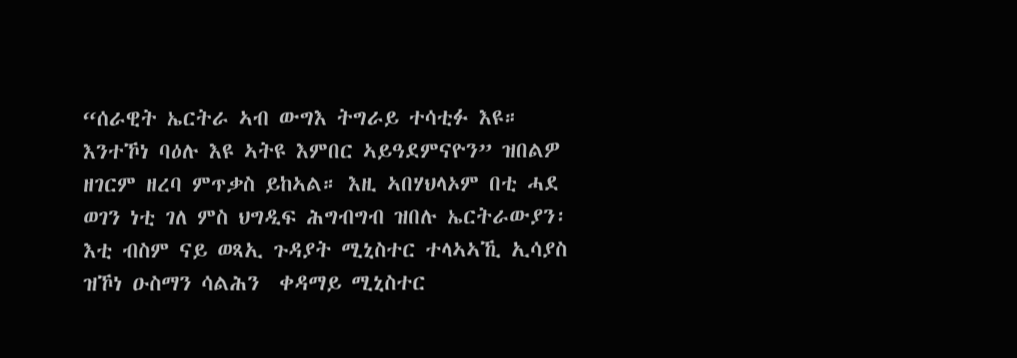“ሰራዊት ኤርትራ ኣብ ውግእ ትግራይ ተሳቲፉ እዩ። እንተኾነ ባዕሉ እዩ ኣትዩ እምበር ኣይዓደምናዮን” ዝበልዎ ዘገርም ዘረባ ምጥቃስ ይከኣል። እዚ ኣበሃህላኦም በቲ ሓደ ወገን ነቲ ገለ ምስ ህግዲፍ ሕግብግብ ዝበሉ ኤርትራውያን፡ እቲ ብስም ናይ ወጻኢ ጉዳያት ሚኒስተር ተላኣኣኺ ኢሳያስ ዝኾነ ዑስማን ሳልሕን  ቀዳማይ ሚኒስተር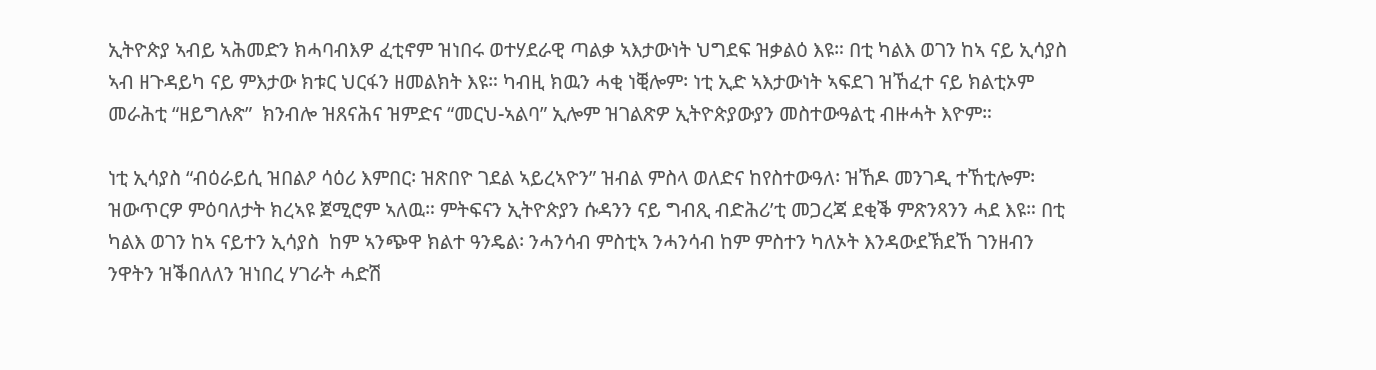ኢትዮጵያ ኣብይ ኣሕመድን ክሓባብእዎ ፈቲኖም ዝነበሩ ወተሃደራዊ ጣልቃ ኣእታውነት ህግደፍ ዝቃልዕ እዩ። በቲ ካልእ ወገን ከኣ ናይ ኢሳያስ ኣብ ዘጉዳይካ ናይ ምእታው ክቱር ህርፋን ዘመልክት እዩ። ካብዚ ክዉን ሓቂ ነቒሎም፡ ነቲ ኢድ ኣእታውነት ኣፍደገ ዝኸፈተ ናይ ክልቲኦም መራሕቲ “ዘይግሉጽ”  ክንብሎ ዝጸናሕና ዝምድና “መርህ-ኣልባ” ኢሎም ዝገልጽዎ ኢትዮጵያውያን መስተውዓልቲ ብዙሓት እዮም።

ነቲ ኢሳያስ “ብዕራይሲ ዝበልዖ ሳዕሪ እምበር፡ ዝጽበዮ ገደል ኣይረኣዮን” ዝብል ምስላ ወለድና ከየስተውዓለ፡ ዝኸዶ መንገዲ ተኸቲሎም፡ ዝውጥርዎ ምዕባለታት ክረኣዩ ጀሚሮም ኣለዉ። ምትፍናን ኢትዮጵያን ሱዳንን ናይ ግብጺ ብድሕሪ’ቲ መጋረጃ ደቂቕ ምጽንጻንን ሓደ እዩ። በቲ ካልእ ወገን ከኣ ናይተን ኢሳያስ  ከም ኣንጭዋ ክልተ ዓንዴል፡ ንሓንሳብ ምስቲኣ ንሓንሳብ ከም ምስተን ካለኦት እንዳውደኽደኸ ገንዘብን ንዋትን ዝቕበለለን ዝነበረ ሃገራት ሓድሽ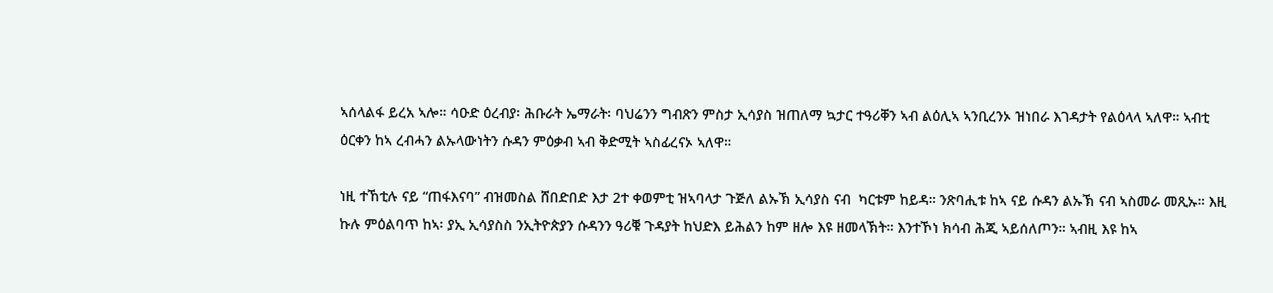ኣሰላልፋ ይረአ ኣሎ። ሳዑድ ዕረብያ፡ ሕቡራት ኤማራት፡ ባህሬንን ግብጽን ምስታ ኢሳያስ ዝጠለማ ኳታር ተዓሪቐን ኣብ ልዕሊኣ ኣንቢረንኦ ዝነበራ እገዳታት የልዕላላ ኣለዋ። ኣብቲ ዕርቀን ከኣ ረብሓን ልኡላውነትን ሱዳን ምዕቃብ ኣብ ቅድሚት ኣስፊረናኦ ኣለዋ።

ነዚ ተኸቲሉ ናይ “ጠፋእናባ” ብዝመስል ሸበድበድ እታ 2ተ ቀወምቲ ዝኣባላታ ጉጅለ ልኡኽ ኢሳያስ ናብ  ካርቱም ከይዳ። ንጽባሒቱ ከኣ ናይ ሱዳን ልኡኽ ናብ ኣስመራ መጺኡ። እዚ ኩሉ ምዕልባጥ ከኣ፡ ያኢ ኢሳያስስ ንኢትዮጵያን ሱዳንን ዓሪቑ ጉዳያት ከህድእ ይሕልን ከም ዘሎ እዩ ዘመላኽት። እንተኾነ ክሳብ ሕጂ ኣይሰለጦን። ኣብዚ እዩ ከኣ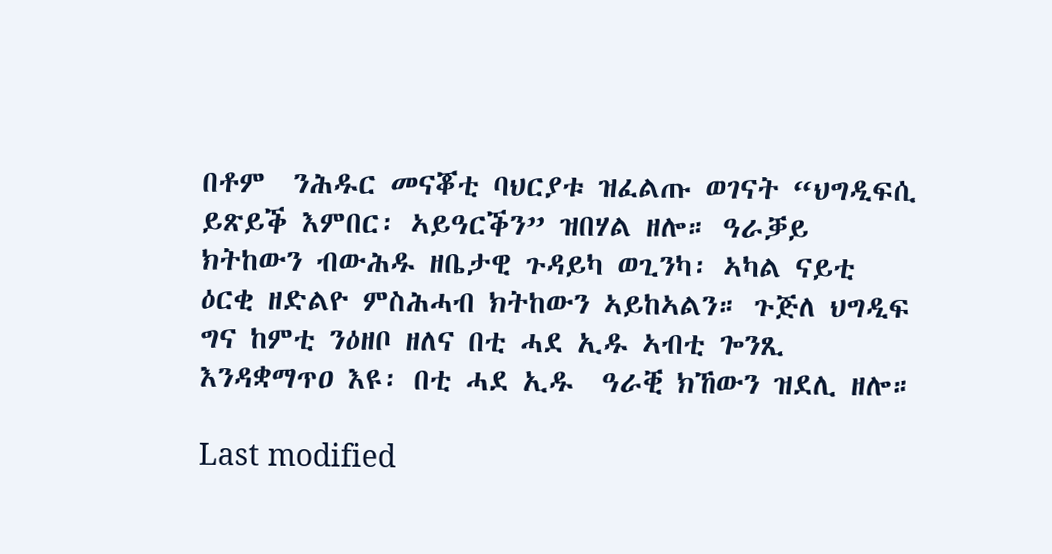በቶም  ንሕዱር መናቖቲ ባህርያቱ ዝፈልጡ ወገናት “ህግዲፍሲ ይጽይቕ እምበር፡ ኣይዓርቕን” ዝበሃል ዘሎ። ዓራቓይ ክትከውን ብውሕዱ ዘቤታዊ ጉዳይካ ወጊንካ፡ ኣካል ናይቲ ዕርቂ ዘድልዮ ምስሕሓብ ክትከውን ኣይከኣልን። ጉጅለ ህግዲፍ ግና ከምቲ ንዕዘቦ ዘለና በቲ ሓደ ኢዱ ኣብቲ ጐንጺ እንዳቋማጥዐ እዩ፡ በቲ ሓደ ኢዱ  ዓራቒ ክኸውን ዝደሊ ዘሎ።

Last modified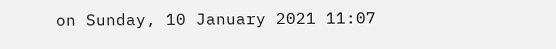on Sunday, 10 January 2021 11:07